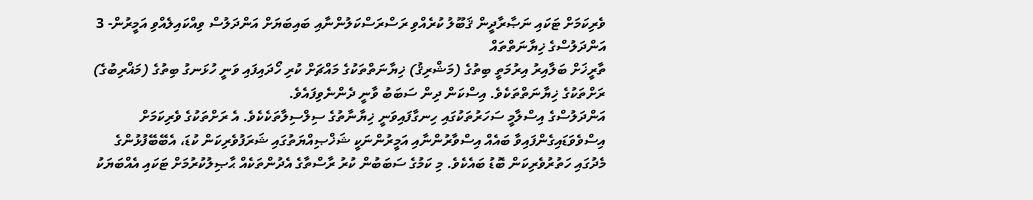ވެރިކަމަށް ޓަކައި ނަޞާރާދީން ޤަބޫލު ކުރެއްވި ރަސްރަސްކަލުންނާއި ބައިބަޔަށް އަންދަލުސް ވިއްކައިލެއްވި އަމީރުން- 3
އަންދަލުސްގެ ޚިޔާނަތްތައް
ތާރީޚަށް ބަލާއިރު އިރުމަތީ ބިތުގެ (މަޝްރިޤު) ޚިޔާނަތްތަކުގެ މައްޗަށް ކުރި ހޯދައިފައި ވަނީ ހުޅަނގު ބިތުގެ (މަޣްރިބުގެ) ރަށްތަކުގެ ޚިޔާނަތްތަކެވެ. އިސްކަން ދިން ސަބަބު ވާނީ ދެންނެވިފައެވެ.
އަންދަލުސްގެ އިސްލާމީ ސަހަރުތަކުގައި ހިނގާފައިވަނީ ޚިޔާނާތުގެ ސިލްސިލާތަކެކެވެ. އެ ރަށްތަކުގެ ވެރިކަމަށް އިސްވެވަޑައިގެންފައިވާ ބައެއް އިސްވާރުންނާއި އަމީރުންނަކީ ޝަޚްޞިއްޔަތުގައި ޝަރަފުވެރިކަން ކުޑަ، އެބޭބޭފުޅުންގެ މެދުގައި ހަތުރުވެރިކަން ބޮޑު ބައެކެވެ. މި ކަމުގެ ސަބަބުން ކުރު ރާސްތާގެ އެދުންތަކެއް ޙާޞިލުކުރުމަށް ޓަކައި އެއްބަޔަކު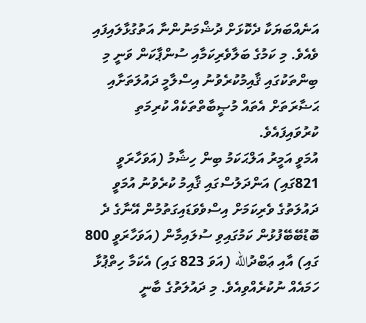އަނެއްބަޔަކާ ދެކޮޅަށް ދުޝްމަނުންނާ އަތުގުޅާލައިފައި ވެއެވެ. މި ކަމުގެ ބަލާވެރިކަމާއި ސުންޕާކަން ވަނީ މި ބިންތަކުގައި ޤާއިމުކުރެވުނު އިސްލާމީ ދައުލަތަށާއި ޙަޟާރަތަށް އެތައް މުޞީބާތްތަކެއް ކުރިމަތި  ކުރުވައިފައެވެ.
އުމަވީ އަމީރު އަލްޙަކަމު ބިން ހިޝާމު (އަވަހާރަވީ 821ގައި) އަންދަލުސްގައި ޤާއިމު ކުރެވުނު އުމަވީ ދައުލަތުގެ ވެރިކަމަށް އިސްވެވަޑައިގަތުމުން އޭނާގެ ދެ ބޮޑުބޭބޭފުޅުން ކަމުގައިވި ސުލައިމާން (އަވަހާރަވީ 800 ގައި) އާއި ޢަބްދުالله (އަވަ 823 ގައި) އެކަމާ ހިތްޕުޅާ ހަމައެއް ނުކުރެއްވިއެވެ. މި ދައުލަތުގެ ބާނީ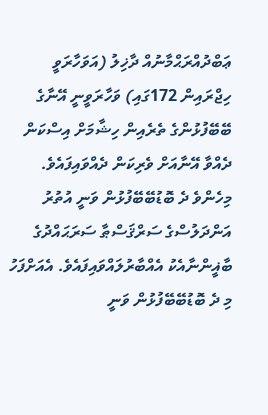ޢަބްދުއްރަޙްމާނުއް ދާޚިލު (އަވަހާރަވީ ހިޖްރައިން 172ގައި) ވަހާރަވީނީ އޭނާގެ ބޭބޭފުޅުންގެ ތެރެއިން ހިޝާމަށް އިސްކަން ދެއްވާ އޭނާއަށް ވެރިކަން ދެއްވައިފައެވެ. މިހެންވެ ދެ ބޮޑުބޭބޭފުޅުން ވަނީ އުތުރު އަންދަލުސްގެ ސަރްޤަސްޠާ ސަރަޙައްދުގެ ބާޣީންނާއެކު އެއްބާރުލައްވައިފައެވެ. އެއަށްފަހު މި ދެ ބޮޑުބޭބޭފުޅުން ވަނީ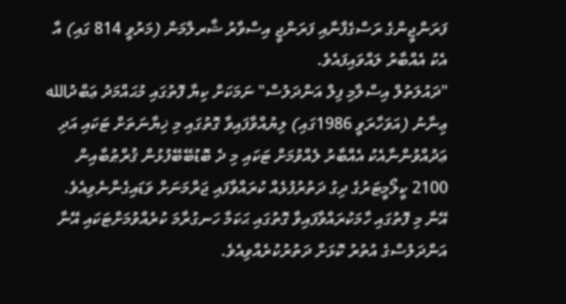ފަރަންޖީންގެ ރަސްގެފާނާއި ފަރަންޖީ އިސްވާރު ޝާރލްމަން (މަރުވީ 814 ގައި) އާ އެކު އެއްބާރު ލައްވައިފައެވެ.
"ދައުލަތުލް އިސްލާމި ފިލް އަންދަލުސް" ނަމަކަށް ކިޔާ ފޮތުގައި މުޙައްމަދު ޢަބްދުالله ޢިނާނު (އަވަހާރަވީ 1986ގައި) ލިޔުއްވާފައިވާ ގޮތުގައި މި ޚިޔާނަތަށް ޓަކައި އަދި ޢަދުއްވުންނާއެކު އެއްބާރު ލެއްވުމަށް ޓަކައި މި ދެ ބޮޑުބޭބޭފުޅުން ޤުރްޠުބާއިން 2100 ކީލޯމީޓަރުގެ ދިގު ދަތުރުފުޅެއް ކުރައްވާފައި ޖަރްމަނަށް ވަޑައިގެންނެވިއެވެ.
އޭނާ މި ފޮތުގައި ހާމަކުރައްވާފައިވާ ގޮތުގައި ޙަކަމާ ހަނގުރާމަ ކުރެއްވުމަށްޓަކައި އޭނާ އަންދަލުސްގެ އުތުރު ކޮޅަށް ދަތުރުކުރެއްވިއެވެ.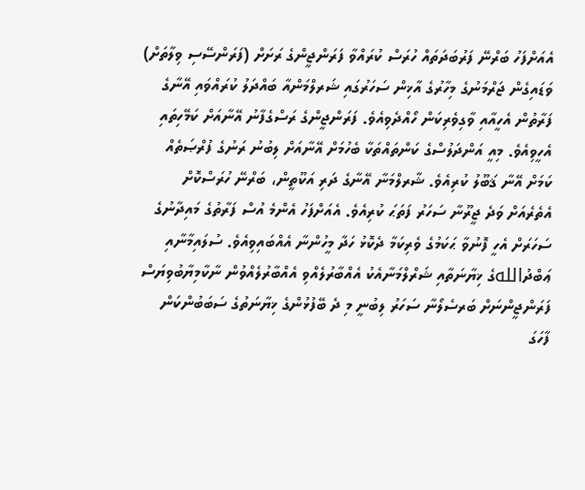އެއަށްފަހު ބަރްނޭ ފަރުބަދަތައް ހުރަސް ކުރައްވާ ފަރަންޖީންގެ ރަށަށް (ފަރަންސޭސި ވިލާތަށް) ވަޑައިގެން ޖަރްމަނުގެ މިހާރުގެ އާޚިން ސަހަރުގައި ޝަރލްމަންއާ ބައްދަލު ކުރައްވައި އޭނާގެ ފަރާތުން އެހީއާއި ވާގިވެރިކަން ހޯއްދެވިއެވެ. ފަރަންޖީންގެ ރަސްގެފާނު އޭނާއަށް ކަމޭހިތައި އެހީވިއެވެ. މިއީ އަންދަލުސްގެ ކަންތައްތަކާ ބެހުމަށް އޭނާއަށް ލިބުނު ރަނުގެ ފުރްޞަތެއް ކަމަށް އޭނާ ޤަބޫލު ކުރިއެވެ. ޝާރލްމަނާ އޭނާގެ ދަރި އަކޫތީން، ބަރްނޭ ހުރަސްކޮށް އެތެރެއަށް ވަދެ ޖީރޫނާ ސަހަރު ފަތަޙަ ކުރިއެވެ. އެއަށްފަހު އެންމެ އުސް ފަރާތުގެ މައިދާނުގެ ސަހަރަށް އެހީ ފޮނުވާ ޙަކަމުގެ ވެރިކަމާ ދެކޮޅު ހަދާ މީހުންނާ އެއްބައިވިއެވެ. ސުލައިމާނާއި ޢަބްދުاللهގެ ޚިޔާނަތާއި ޝަރްލްމަނާއެކު އެއްބާރުލެއްވި އެއްބާރުލެއްވުން ނާކާމިޔާބުވިޔަސް ފަރަންޖީންނަށް ބަރސެލޯނާ ސަހަރު ލިބުނީ މި ދެ ބޭފުޅުންގެ ޚިޔާނަތުގެ ސަބަބުންކަން ފާހަގަ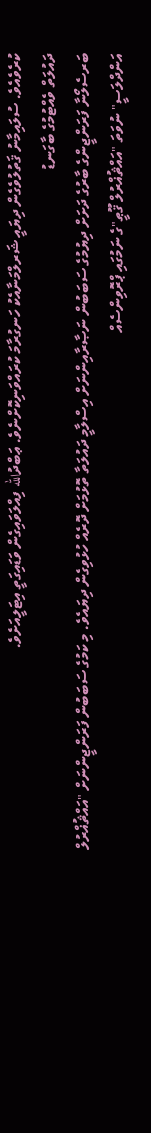ކުރެވެއެވެ. ސުލައިމާނު ޤަތުލުވެގެން ދިޔައީ ޝަރލްމަނާއެކު ހަނގުރާމަ ކުރައްވަނިކޮށްނެވެ. ޢަބްދުالله ފިއްލަވައިގެން ވަޑައިގަތީ އިޓަލީއަށެވެ.
ދައުލަތް ވެއްޓުމުގެ ބާގަނޑު
ބަރސެލޯނާ ފަރަންޖީންގެ ބާރުގެ ދަށަށް ދިޔުމުގެ ސަބަބުން ނަޞާރާއިންނަށް އިސްލާމީ ދައުލަތާ ތޮޅުމަށް ދޮރެއް ހުޅުވިގެން ދިޔައެވެ. މި ކަމުގެ ސަބަބުން ފަރަންޖީންނަށް "އައްޘުޣްރުލް އަންދްލަސީ" ނުވަތަ "އައްޘުޣްރުލް ޤޫޠީ"ގެ ނަމުގައި ޕްރޮވިންސެއް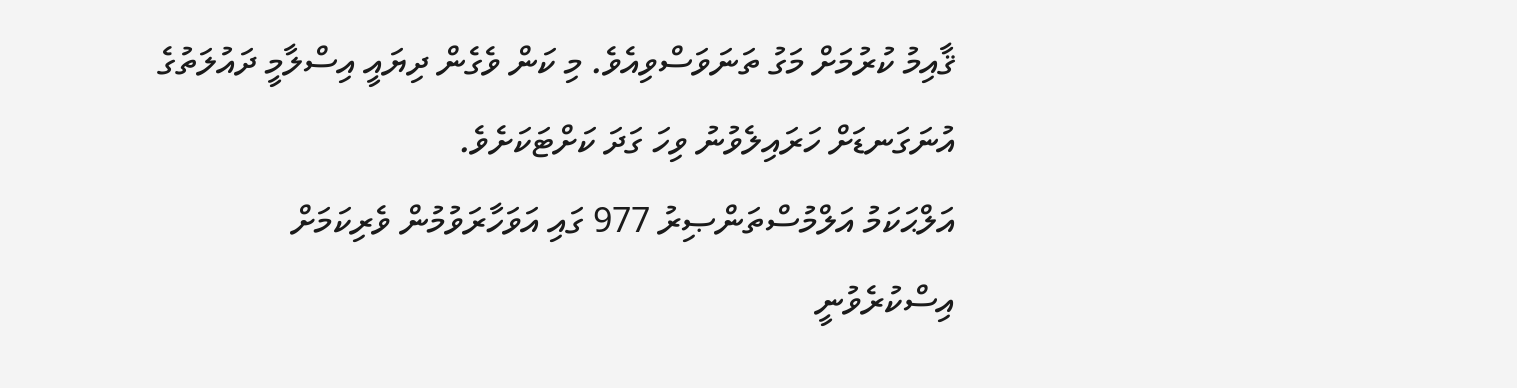ޤާއިމު ކުރުމަށް މަގު ތަނަވަސްވިއެވެ. މި ކަން ވެގެން ދިޔައީ އިސްލާމީ ދައުލަތުގެ އުނަގަނޑަށް ހަރައިލެވުނު ވިހަ ގަދަ ކަށްޓަކަށެވެ.
އަލްޙަކަމު އަލްމުސްތަންޞިރު 977 ގައި އަވަހާރަވުމުން ވެރިކަމަށް އިސްކުރެވުނީ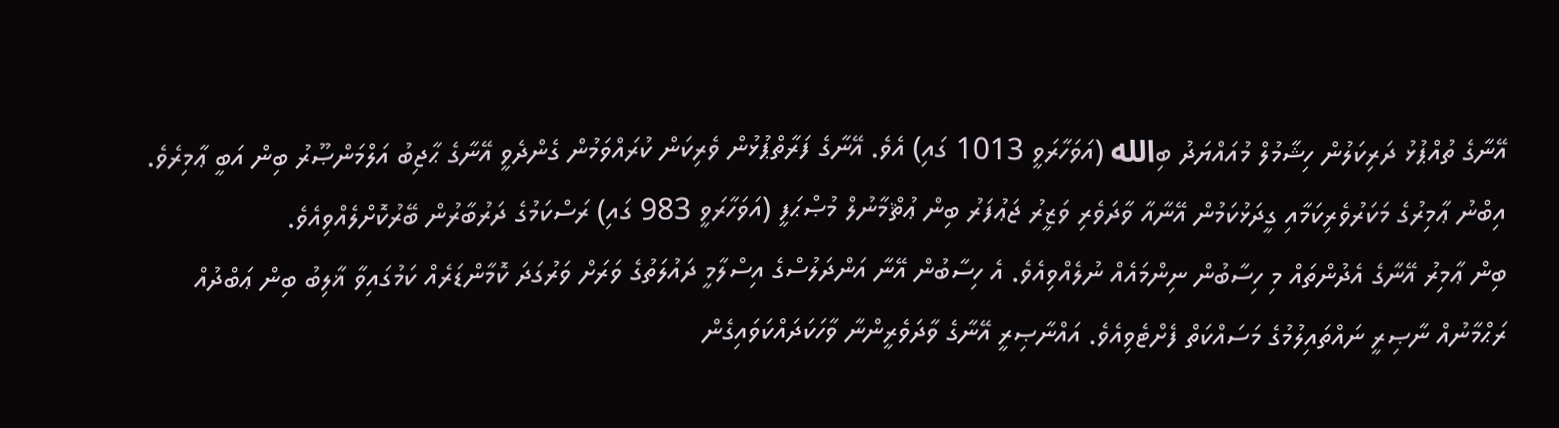އޭނާގެ ތުއްޕުޅު ދަރިކަލުން ހިޝާމުލް މުއައްޔަދު ބިالله (އަވަހާރަވީ 1013 ގައި) އެވެ. އޭނާގެ ފަރާތްޕުޅުން ވެރިކަން ކުރައްވަމުން ގެންދެވީ އޭނާގެ ޙާޖިބު އަލްމަންޞޫރު ބިން އަބީ ޢާމިރެވެ. އިބްނު ޢާމިރުގެ މަކަރުވެރިކަމާއި ގީދަޅުކަމުން އޭނާއާ ވާދަވެރި ވަޒީރު ޖަޢުފަރު ބިން ޢުޘްމާނުލް މުޞްޙަފީ (އަވަހާރަވީ 983 ގައި) ރަސްކަމުގެ ދަރުބާރުން ބޭރުކޮށްލެއްވިއެވެ.
ބިން ޢާމިރު އޭނާގެ އެދުންތައް މި ހިސާބުން ނިންމައެއް ނުލެއްވިއެވެ. އެ ހިސާބުން އޭނާ އަންދަލުސްގެ އިސްލާމީ ދައުލަތުގެ ވަރަށް ވަރުގަދަ ކޮމާންޑަރެއް ކަމުގައިވާ ޣާލިބު ބިން ޢަބްދުއް ރަޙްމާނުއް ނާޞިރީ ނައްތައިލުމުގެ މަސައްކަތް ފެށްޓެވިއެވެ. އައްނާޞިރީ އޭނާގެ ވާދަވެރީންނާ ވާހަކަދައްކަވައިގެން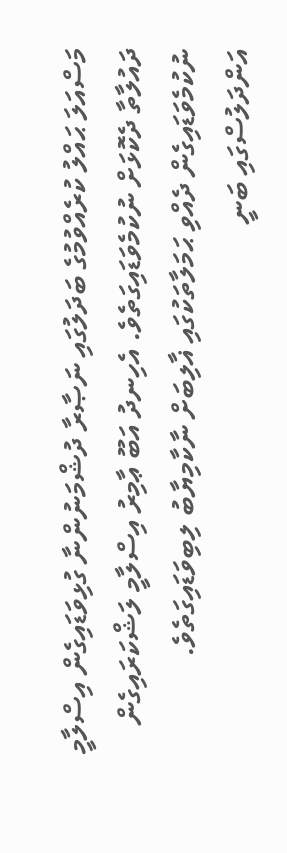މަސްއަލަ ޙައްލު ކުރެއްވުމުގެ ބަދަލުގައި ނަޞާރާ ދުޝްމަނުންނާ ގުޅިވަޑައިގެން އިސްލާމީ ދައުލާތާ ދެކޮޅަށް ނުކުމެވަޑައިގަތެވެ. އެހިނދު އަބޫ ޢާމިރު އިސްލާމީ ލަޝްކަރައިގެން ނުކުމެވަޑައިގެން ދެއްވި ޙަމަލާތަކުގައި ޣާލިބަށް ނާކާމިޔާބު ލިބިވަޑައިގަތެވެ.
އަންދަލުސްގައި ބަނީ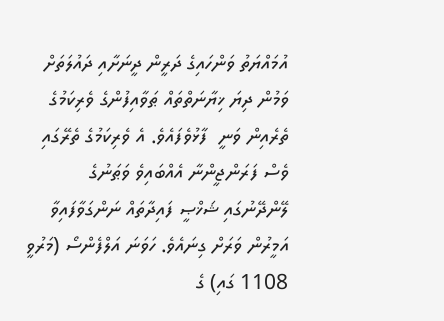އުމައްޔަތު ވަންހައިގެ ދަރީން ދީނަށާއި ދައުލަތަށް ވަމުން ދިޔަ ޚިޔާނަތްތައް ޠަވާއިފުންގެ ވެރިކަމުގެ ތެރެއިން ވަނީ  ފާޅުވެފައެވެ. އެ ވެރިކަމުގެ ތެރޭގައި ވެސް ފަރަންޖީންނާ އެއްބައިވެ ވަޠަނުގެ ލޭންދޭނުގައި ޝަޚްޞީ ފައިދާތައް ނަންގަވާފައިވާ އަމީރުން ވަރަށް ގިނައެވެ. ހަވަނަ އަލްފެންސޯ (މަރުވީ 1108 ގައި) ގެ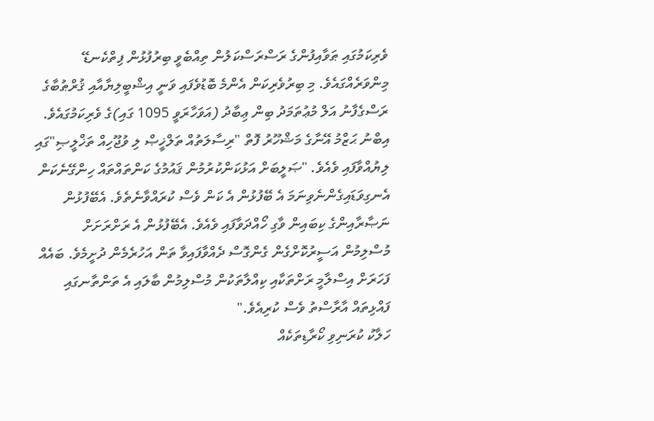ވެރިކަމުގައި ޠަވާއިފުންގެ ރަސްރަސްކަލުން ތިއްބެވީ ބިރުފުޅުން ފިތްކެނޑޭ މިންވަރެއްގައެވެ. މި ބިރުވެރިކަން އެންމެ ބޮޑުވެފައި ވަނީ އިޝްބީލިޔާއާއި ޤުރްޠުބާގެ ރަސްގެފާނު އަލް މުޢުތަމަދު ބިން ޢިބާދު (އަވަހާރަވީ 1095 ގައި)ގެ ވެރިކަމުގައެވެ. އިބްނު ޙަޒްމު އޭނާގެ މަޝްހޫރު ފޮތް "ރިސާލަތުއް ތަލްޚީޞް ލި ވުޖޫހިއް ތަޚްލީޞި"ގައި ލިޔުއްވާފައި ވެއެވެ. "ޞަލީބަށް އަޅުކަންކުރުމުން ޤައުމުގެ ކަންތައްތައް ހިންގޭނެކަން އެނގިވަޑައިގެންނެވިނަމަ އެ ބޭފުޅުން އެ ކަން ވެސް ކުރައްވާނެތެވެ. އެބޭފުޅުން ނަޞާރާއިންގެ ކިބައިން ވާގި ހޯއްދަވާފައި ވެއެވެ. އެބޭފުޅުން އެ ރަށްރަށަށް މުސްލިމުން އަސީރުކޮށްގެން ގެންގޮސް ދެއްވާފައިވާ ތަން އަހުރެމެން ދުށީމެވެ. ބައެއް ފަހަރަށް އިސްލާމީ ރަށްތަކާއި ކިއްލާތަކުން މުސްލިމުން ބާލައި އެ ތަންތާނގައި ފައްޅިތައް އާރާސްތު ވެސް ކުރިއެވެ."
ހަލާކު ކުރަނިވި ކޯރާޑިތަކެއް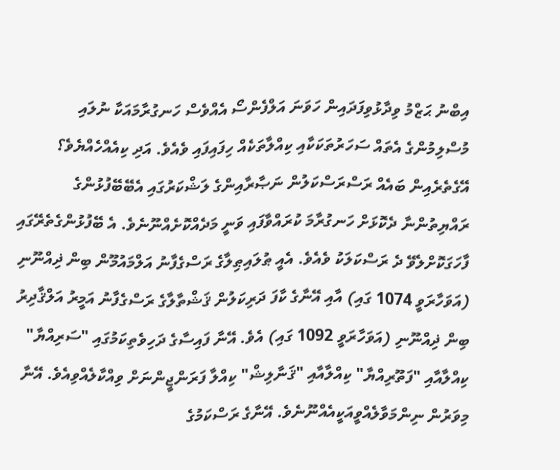އިބްނު ޙަޒްމު ވިދާޅުވިފަދައިން ހަވަނަ އަލްފެންސޯ އެއްވެސް ހަނގުރާމައަކާ ނުލައި މުސްލިމުންގެ އެތައް ސަހަރުތަކަކާއި ކިއްލާތަކެއް ހިފައިފައި ވެއެވެ. އަދި ކިއެއްހެއްޔެވެ؟ އޭގެތެރެއިން ބައެއް ރަސްރަސްކަލުން ނަޞާރާއިންގެ ލަޝްކަރުގައި އެބޭބޭފުޅުންގެ ރައްޔިތުންނާ ދެކޮޅަށް ހަނގުރާމަ ކުރައްވާފައި ވަނީ މަދެއްކޮށެއްނޫނެވެ. އެ ބޭފުޅުންގެތެރޭގައި ފާހަގަކޮށްލެވޭ ދެ ރަސްކަލަކު ވެއެވެ. އެއީ ޠުލައިޠިލާގެ ރަސްގެފާނު އަލްމައުމޫން ބިން ޛިއްނޫނި (އަވަހާރަވީ 1074 ގައި) އާއި އޭނާގެ ކާފަ ދަރިކަލުން ޤަޝްތާލާގެ ރަސްގެފާނު އަމީރު އަލްޤާދިރު ބިން ޛިއްނޫނި (އަވަހާރަވީ 1092 ގައި) އެވެ. އޭނާ ފައިސާގެ ދަހިވެތިކަމުގައި "ސަރިއްޔާ" ކިއްލާއާއި "ފަތޫރިއްޔާ" ކިއްލާއާއި "ޤަނާލިޝް" ކިއްލާ ފަރަންޖީންނަށް ވިއްކާލެއްވިއެވެ. އޭނާ މިވަރުން ނިންމަވާލެއްވީއަކީއެއްނޫނެވެ. އޭނާގެ ރަސްކަމުގެ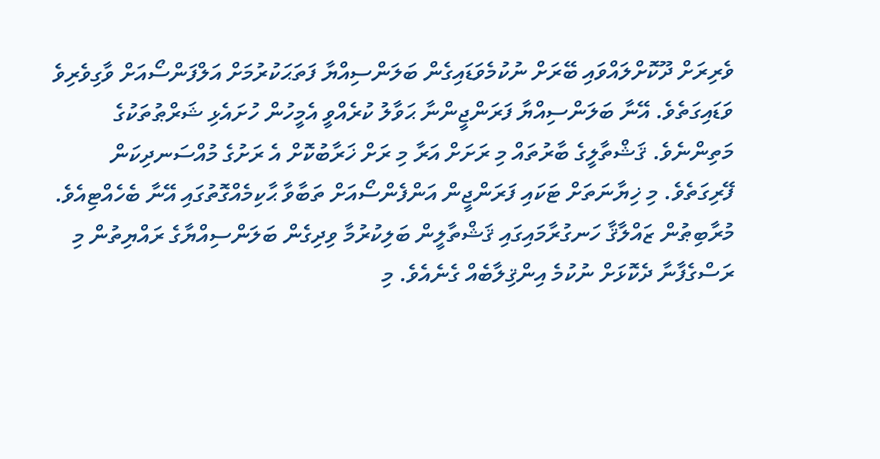ވެރިރަށް ދޫކޮށްލައްވައި ބޭރަށް ނުކުމެވަޑައިގެން ބަލަންސިއްޔާ ފަތަޙަކުރުމަށް އަލްފަންސޯއަށް ވާގިވެރިވެ ވަޑައިގަތެވެ. އޭނާ ބަލަންސިއްޔާ ފަރަންޖީންނާ ޙަވާލު ކުރެއްވީ އެމީހުން ހުށައެޅި ޝަރްޠުތަކުގެ މަތިންނެވެ. ޤަޝްތާލީގެ ބާރުތައް މި ރަށަށް އަރާ މި ރަށް ޚަރާބުކޮށް އެ ރަށުގެ މުއްސަނދިކަން ފޭރިގަތެވެ. މި ޚިޔާނަތަށް ޓަކައި ފަރަންޖީން އަންފެންސޯއަށް ތަބާވާ ޙާކިމެއްގޮތުގައި އޭނާ ބެހެއްޓިއެވެ.
މުރާބިޠުން ޒައްލާޤާ ހަނގުރާމައިގައި ޤަޝްތާލީން ބަލިކުރުމާ ވިދިގެން ބަލަންސިއްޔާގެ ރައްޔިތުން މި ރަސްގެފާނާ ދެކޮޅަށް ނުކުމެ އިންޤިލާބެއް ގެނެއެވެ. މި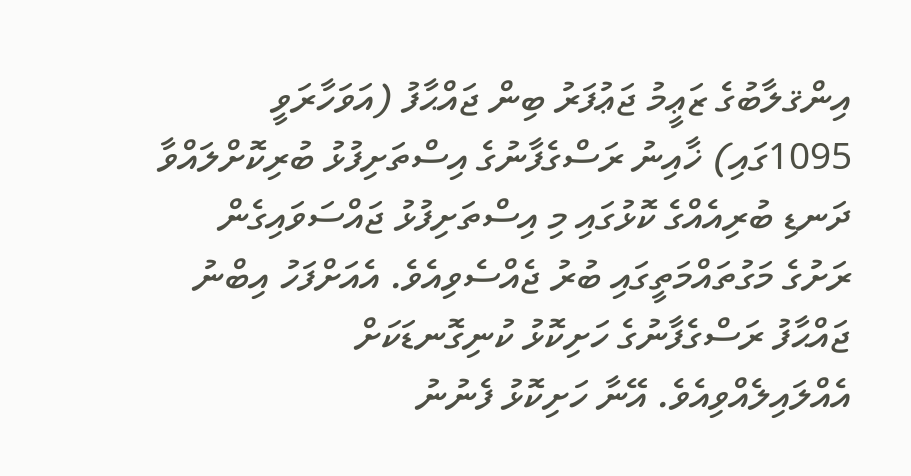އިންޤލާބުގެ ޒަޢީމު ޖަޢުފަރު ބިން ޖައްޙާފު (އަވަހާރަވީ 1095ގައި) ޚާއިނު ރަސްގެފާނުގެ އިސްތަށިފުޅު ބުރިކޮށްލައްވާ ދަނޑި ބުރިއެއްގެ ކޮޅުގައި މި އިސްތަށިފުޅު ޖައްސަވައިގެން ރަށުގެ މަގުތައްމަތީގައި ބުރު ޖެއްސެވިއެވެ. އެއަށްފަހު އިބްނު ޖައްޙާފު ރަސްގެފާނުގެ ހަށިކޮޅު ކުނިގޮނޑަކަށް އެއްލައިލެއްވިއެވެ. އޭނާ ހަށިކޮޅު ފެނުނު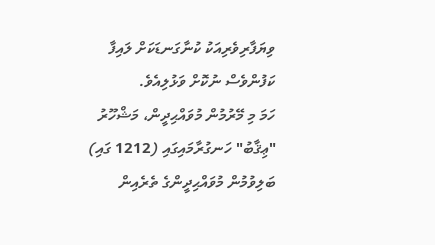ވިޔަފާރިވެރިއަކު ކުނާގަނޑަކަށް ލައިފާ ކަފުންވެސް ނުކޮށް ވަޅުލިއެވެ.
ހަމަ މި މޭރުމުން މުވައްޙިދީން، މަޝްހޫރު "ޢިޤާބު" ހަނގުރާމައިގައި (1212 ގައި) ބަލިވުމުން މުވައްޙިދީންގެ ތެރެއިން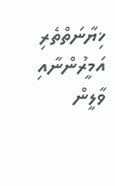ޚިޔާނަތްތެރި އަމީރުންނާއި ވާލީން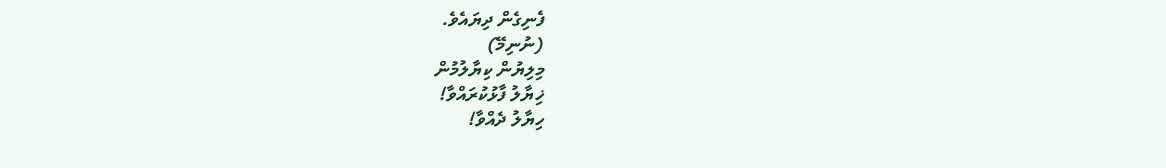ފެނިގެން ދިޔައެވެ.
(ނުނިމޭ)
މިލިޔުން ކިޔާލުމުން
ޚިޔާލު ފާޅުކުރައްވާ!
ހިޔާލު ދެއްވާ!